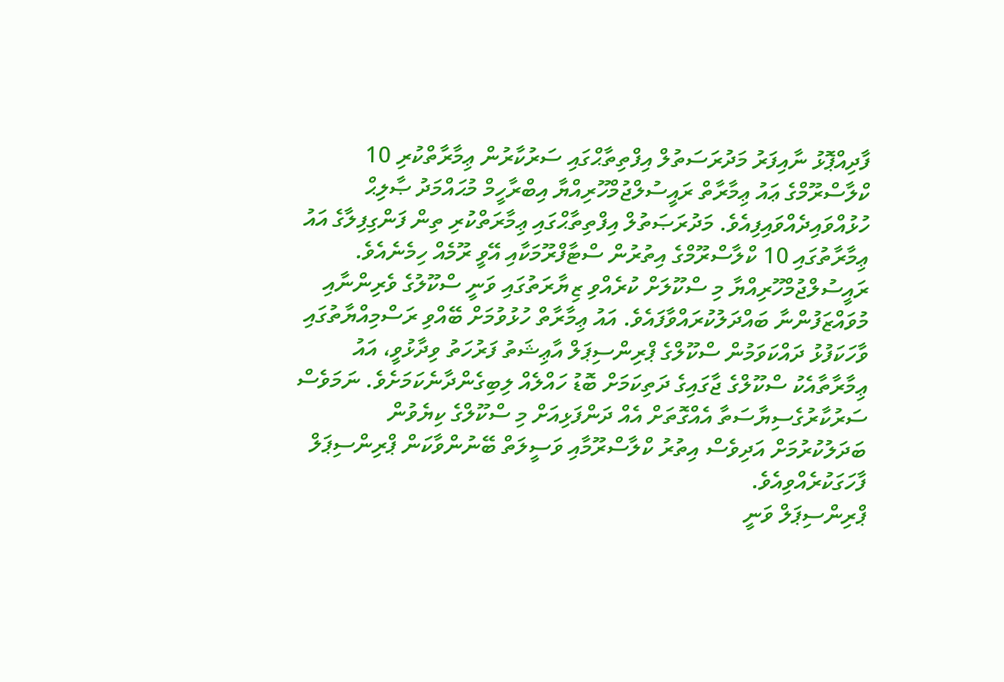ފާދިއްޕޮޅު ނާއިފަރު މަދުރަސަތުލް އިފްތިތާޙްގައި ސަރުކާރުން ޢިމާރާތްކުރި 10 ކްލާސްރޫމްގެ ޢައު ޢިމާރާތް ރައީސުލްޖުމްހޫރިއްޔާ އިބްރާހީމް މުޙައްމަދު ޞާލިޙް ހުޅުއްވައިދެއްވައިފިއެވެ. މަދުރަޞަތުލް އިފްތިތާޙްގައި ޢިމާރަތްކުރި ތިން ފަންގިފިލާގެ އައު ޢިމާރާތުގައި 10 ކްލާސްރޫމްގެ އިތުރުން ސްޓާފްރޫމަކާއި އޭވީ ރޫމެއް ހިމެނެއެވެ.
ރައީސުލްޖުމްހޫރިއްޔާ މި ސްކޫލަށް ކުރެއްވި ޒިޔާރަތުގައި ވަނީ ސްކޫލުގެ ވެރިންނާއި މުވައްޒަފުންނާ ބައްދަލުކުރައްވާފައެވެ. އައު ޢިމާރާތް ހުޅުވުމަށް ބޭއްވި ރަސްމިއްޔާތުގައި ވާހަކަފުޅު ދައްކަވަމުން ސްކޫލްގެ ޕްރިންސިޕަލް އާޢިޝަތު ފަރުހަތު ވިދާޅުވީ، އައު ޢިމާރާތާއެކު ސްކޫލްގެ ޖާގައިގެ ދަތިކަމަށް ބޮޑު ހައްލެއް ލިބިގެންދާނެކަމަށެވެ. ނަމަވެސް ސަރުކާރުގެސިޔާސަތާ އެއްގޮތަށް އެއް ދަންފަޅިއަށް މި ސްކޫލްގެ ކިޔެވުން ބަދަލުކުރުމަށް އަދިވެސް އިތުރު ކްލާސްރޫމާއި ވަސީލަތް ބޭނުންވާކަން ޕްރިންސިޕަލް ފާހަގަކުރެއްވިއެވެ.
ޕްރިންސިޕަލް ވަނީ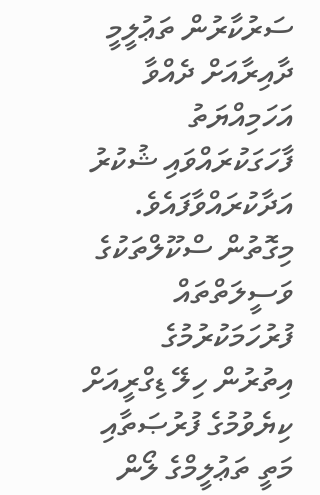ސަރުކާރުން ތަޢުލީމީ ދާއިރާއަށް ދެއްވާ އަހަމިއްޔަތު ފާހަގަކުރައްވައި ޝުކުރު އަދާކުރައްވާފައެވެ. މިގޮތުން ސްކޫލްތަކުގެ ވަސީލަތްތައް ފުރުހަމަކުރުމުގެ އިތުރުން ހިލޭ ޑިގްރީއަށް ކިޔެވުމުގެ ފުރުޞަތާއި މަތީ ތަޢުލީމްގެ ލޯން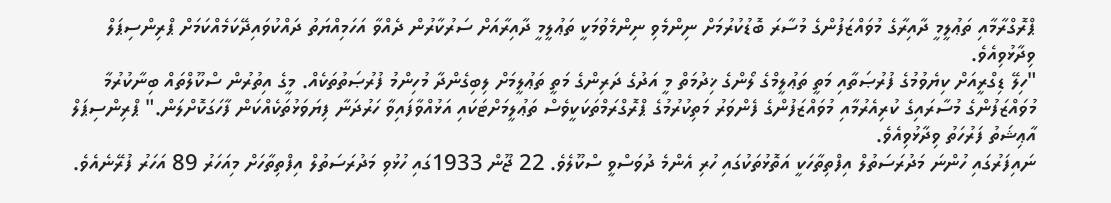ޕްރޮގްރާމާއި ތަޢުލީމީ ދާއިރާގެ މުވައްޒަފުންގެ މުސާރަ ބޮޑުކުރުމަށް ނިންމެވި ނިންމެވުމަކީ ތަޢުލީމީ ދާއިރާއަށް ސަރުކާރުން ދެއްވާ އަހަމިއްޔަތު ދައްކުވައިދޭކަމެއްކަމަށް ޕްރިންސިޕަލް ވިދާޅުވިއެވެ.
"ހިލޭ ޑިގްރީއަށް ކިޔެވުމުގެ ފުރުޞަތާއި މަތީ ތަޢުލީމްގެ ލޯންގެ ޚިދުމަތް މީ އަދުގެ ދަރިންގެ މަތީ ތަޢުލީމަށް ލިބިގެންދާ މުހިންމު ފުރުޞަތުތަކެއް. މީގެ އިތުރުން ސްކޫލްތައް ބިނާކުރުމާ މުވައްޒަފުންގެ މުސާރައިގެ ކުރިއެރުމާއި މުވައްޒަފުންގެ ފެންވަރު މަތިކުރުމުގެ ޕްރޮގްރަމްތަކަކީވެސް ތަޢުލީމަށްޓަކައި އަޅުއްވާފައިވާ ހަރުދަނާ ފިޔަވަޅުތަކެއްކަން ފާހަގަކޮށްލަން." ޕްރިންސިޕަލް އާޢިޝަތު ފަރުހަތު ވިދާޅުވިއެވެ.
ނައިފަރުގައި ހުންނަ މަދުރަސަތުލް އިފްތިތާހަކީ އަތޮޅުތަކުގައި ހުރި އެންމެ ދުވަސްވީ ސްކޫލެވެ. 22 ޖޫން 1933ގައި ހުޅުވި މަދުރަސަތުލް އިފްތިތާހަށް މިއަހަރު 89 އަހަރު ފުރޭނެއެވެ.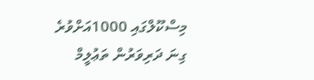މިސްކޫލްގައި 1000އަށްވުރެ ގިނަ ދަރިވަރުން ތަޢުލީމް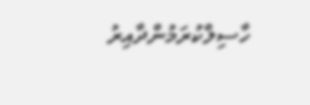ހާސިލްކުރަމުންދާއިރު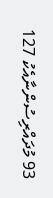93 މުދައްރިސުންނާއެކު 127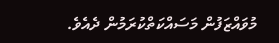މުވައްޒަފުން މަސައްކަތްކުރަމުން ދެއެވެ.